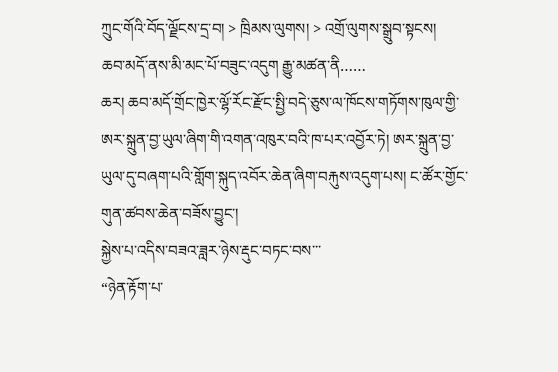ཀྲུང་གོའི་བོད་ལྗོངས་དྲ་བ། > ཁྲིམས་ལུགས། > འགྲོ་ལུགས་སྒྲུབ་སྟངས།
ཆབ་མདོ་ནས་མི་མང་པོ་བཟུང་འདུག རྒྱུ་མཚན་ནི……
ཆར། ཆབ་མདོ་གྲོང་ཁྱེར་ལྷོ་རོང་རྫོང་སྤྱི་བདེ་ཅུས་ལ་ཁོངས་གཏོགས་ཁུལ་གྱི་ཨར་སྐྲུན་བྱ་ཡུལ་ཞིག་གི་འགན་འཁུར་བའི་ཁ་པར་འབྱོར་ཏེ། ཨར་སྐྲུན་བྱ་ཡུལ་དུ་བཞག་པའི་གློག་སྐུད་འབོར་ཆེན་ཞིག་བརྐུས་འདུག་པས། ང་ཚོར་གྱོང་གུན་ཚབས་ཆེན་བཟོས་བྱུང་།
སྐྱེས་པ་འདིས་བཟའ་ཟླར་ཉེས་རྡུང་བཏང་བས་་་
“ཉེན་རྟོག་པ་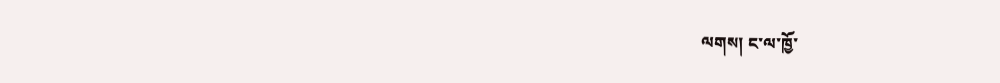ལགས། ང་ལ་ཁྱོ་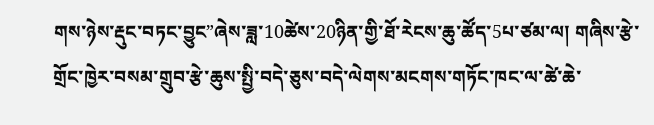གས་ཉེས་རྡུང་བཏང་བྱུང”ཞེས་ཟླ་10ཚེས་20ཉིན་གྱི་ཐོ་རེངས་ཆུ་ཚོད་5པ་ཙམ་ལ། གཞིས་རྩེ་གྲོང་ཁྱེར་བསམ་གྲུབ་རྩེ་ཆུས་སྤྱི་བདེ་ཅུས་བདེ་ལེགས་མངགས་གཏོང་ཁང་ལ་ཚེ་ཆེ་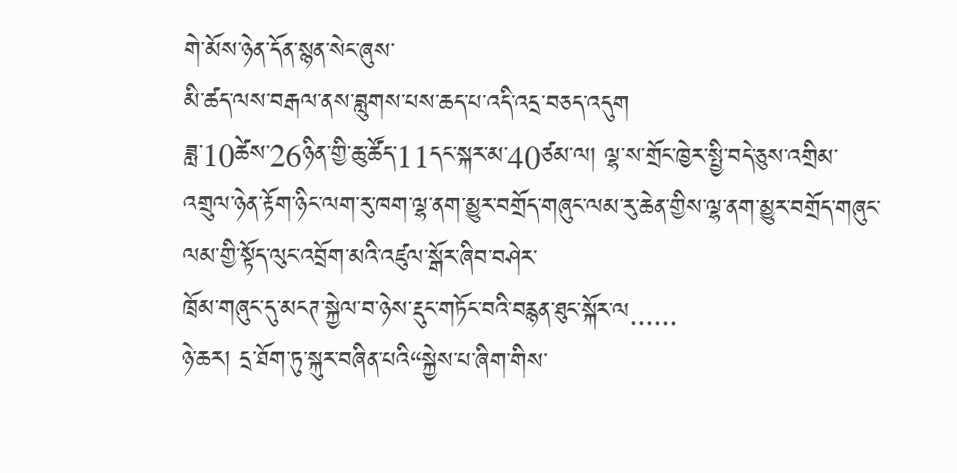གེ་མོས་ཉེན་དོན་སྙན་སེང་ཞུས་
མི་ཚད་ལས་བརྒལ་ནས་བླུགས་པས་ཆད་པ་འདི་འདྲ་བཅད་འདུག
ཟླ་10ཚེས་26ཉིན་གྱི་ཆུ་ཚོད་11དང་སྐར་མ་40ཙམ་ལ། ལྷ་ས་གྲོང་ཁྱེར་སྤྱི་བདེ་ཅུས་འགྲིམ་འགྲུལ་ཉེན་རྟོག་ཉིང་ལག་རུ་ཁག་ལྷ་ནག་མྱུར་བགྲོད་གཞུང་ལམ་རུ་ཆེན་གྱིས་ལྷ་ནག་མྱུར་བགྲོད་གཞུང་ལམ་གྱི་སྟོད་ལུང་འབྲོག་མའི་འཛུལ་སྒོར་ཞིབ་བཤེར་
ཁྲོམ་གཞུང་དུ་མངཊ་སྐྱེལ་བ་ཉེས་རྡུང་གཏོང་བའི་བརྙན་ཐུང་སྐོར་ལ......
ཉེ་ཆར། དྲ་ཐོག་ཏུ་སྐུར་བཞིན་པའི“སྐྱེས་པ་ཞིག་གིས་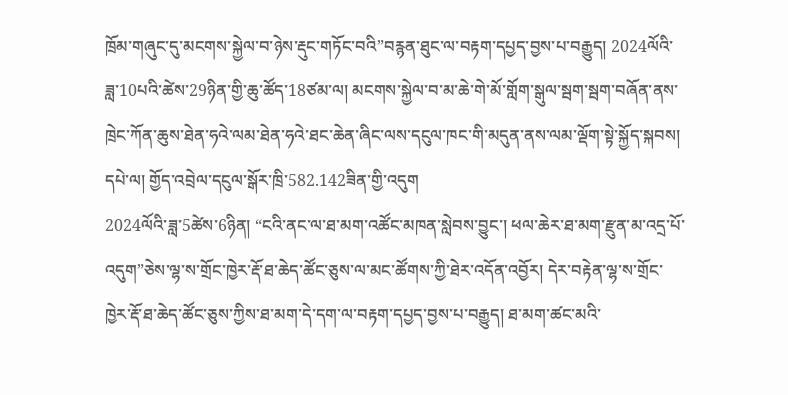ཁྲོམ་གཞུང་དུ་མངགས་སྐྱེལ་བ་ཉེས་རྡུང་གཏོང་བའི”བརྙན་ཐུང་ལ་བརྟག་དཔྱད་བྱས་པ་བརྒྱུད། 2024ལོའི་ཟླ་10པའི་ཚེས་29ཉིན་གྱི་ཆུ་ཚོད་18ཙམ་ལ། མངགས་སྐྱེལ་བ་མ་ཆེ་གེ་མོ་གློག་སྒུལ་སྦག་སྦག་བཞོན་ནས་ཁྲེང་ཀོན་ཆུས་ཐེན་ཧའེ་ལམ་ཐེན་ཧའེ་ཐང་ཆེན་ཞིང་ལས་དངུལ་ཁང་གི་མདུན་ནས་ལམ་ལྡོག་སྟེ་སྐྱོད་སྐབས།
དཔེ་ལ། གྱོད་འབྲེལ་དངུལ་སྒོར་ཁྲི་582.142ཟིན་གྱི་འདུག
2024ལོའི་ཟླ་5ཚེས་6ཉིན། “ངའི་ནང་ལ་ཐ་མག་འཚོང་མཁན་སླེབས་བྱུང་། ཕལ་ཆེར་ཐ་མག་རྫུན་མ་འདྲ་པོ་འདུག”ཅེས་ལྷ་ས་གྲོང་ཁྱེར་རྡོ་ཐ་ཆེད་ཚོང་ཅུས་ལ་མང་ཚོགས་ཀྱི་ཐེར་འདོན་འབྱོར། དེར་བརྟེན་ལྷ་ས་གྲོང་ཁྱེར་རྡོ་ཐ་ཆེད་ཚོང་ཅུས་ཀྱིས་ཐ་མག་དེ་དག་ལ་བརྟག་དཔྱད་བྱས་པ་བརྒྱུད། ཐ་མག་ཚང་མའི་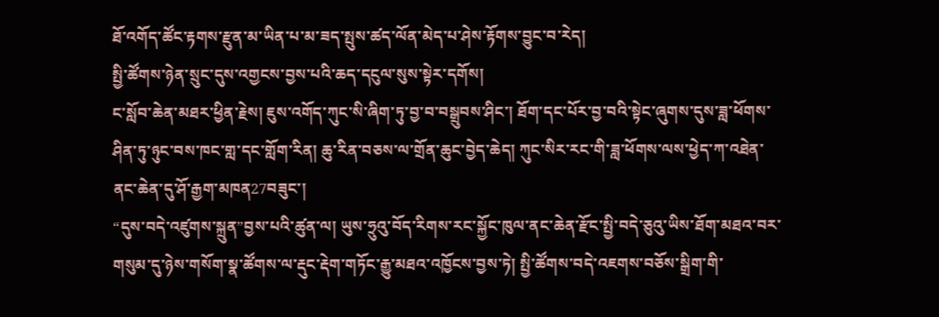ཐོ་འགོད་ཚོང་རྟགས་རྫུན་མ་ཡིན་པ་མ་ཟད་སྤུས་ཚད་ལོན་མེད་པ་ཤེས་རྟོགས་བྱུང་བ་རེད།
སྤྱི་ཚོགས་ཉེན་སྲུང་དུས་འགྱངས་བྱས་པའི་ཆད་དངུལ་སུས་སྟེར་དགོས།
ང་སློབ་ཆེན་མཐར་ཕྱིན་རྗེས། ཇུས་འགོད་ཀུང་སི་ཞིག་ཏུ་བྱ་བ་བསྒྲུབས་ཤིང་། ཐོག་དང་པོར་བྱ་བའི་སྟེང་ཞུགས་དུས་ཟླ་ཕོགས་ཤིན་ཏུ་ཉུང་བས་ཁང་གླ་དང་གློག་རིན། ཆུ་རིན་བཅས་ལ་གྲོན་ཆུང་བྱེད་ཆེད། ཀུང་སིར་རང་གི་ཟླ་ཕོགས་ལས་ཕྱེད་ཀ་འཐེན་
ནང་ཆེན་དུ་ཤོ་རྒྱག་མཁན27བཟུང་།
“དུས་བདེ་འཛུགས་སྐྲུན”བྱས་པའི་ཚུན་ལ། ཡུས་ཧྲུའུ་བོད་རིགས་རང་སྐྱོང་ཁུལ་ནང་ཆེན་རྫོང་སྤྱི་བདེ་ཅུའུ་ཡིས་ཐོག་མཐའ་བར་གསུམ་དུ་ཉེས་གསོག་སྣ་ཚོགས་ལ་རྡུང་རྡེག་གཏོང་རྒྱུ་མཐའ་འཁྱོངས་བྱས་ཏེ། སྤྱི་ཚོགས་བདེ་འཇགས་བཅོས་སྒྲིག་གི་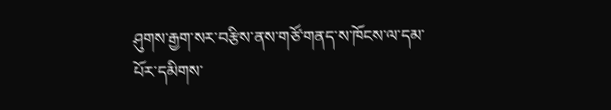ཤུགས་རྒྱག་སར་བརྩིས་ནས་གཙོ་གནད་ས་ཁོངས་ལ་དམ་པོར་དམིགས་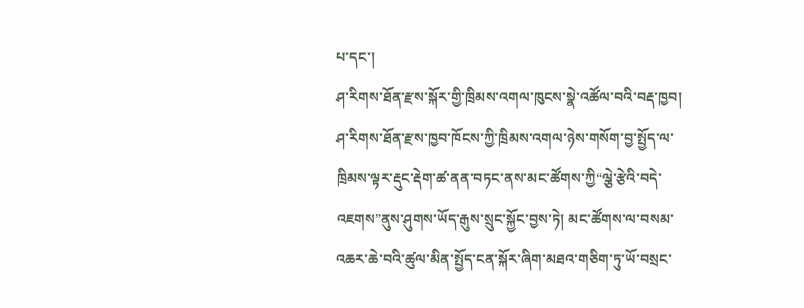པ་དང་།
ཤ་རིགས་ཐོན་རྫས་སྐོར་གྱི་ཁྲིམས་འགལ་ཁུངས་སྣེ་འཚོལ་བའི་བརྡ་ཁྱབ།
ཤ་རིགས་ཐོན་རྫས་ཁྱབ་ཁོངས་ཀྱི་ཁྲིམས་འགལ་ཉེས་གསོག་བྱ་སྤྱོད་ལ་ཁྲིམས་ལྟར་རྡུང་རྡེག་ཚ་ནན་བཏང་ནས་མང་ཚོགས་ཀྱི“ལྕེ་རྩེའི་བདེ་འཇགས”ནུས་ཤུགས་ཡོད་རྒུས་སྲུང་སྐྱོང་བྱས་ཏེ། མང་ཚོགས་ལ་བསམ་འཆར་ཆེ་བའི་ཚུལ་མིན་སྤྱོད་ངན་སྐོར་ཞིག་མཐའ་གཅིག་ཏུ་ཡོ་བསྲང་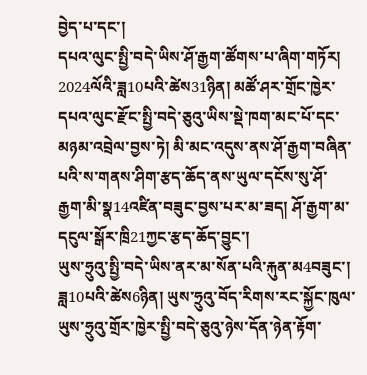བྱེད་པ་དང་།
དཔའ་ལུང་སྤྱི་བདེ་ཡིས་ཤོ་རྒྱག་ཚོགས་པ་ཞིག་གཏོར།
2024ལོའི་ཟླ10པའི་ཚེས31ཉིན། མཚོ་ཤར་གྲོང་ཁྱེར་དཔའ་ལུང་རྫོང་སྤྱི་བདེ་ཅུའུ་ཡིས་སྡེ་ཁག་མང་པོ་དང་མཉམ་འབྲེལ་བྱས་ཏེ། མི་མང་འདུས་ནས་ཤོ་རྒྱག་བཞིན་པའི་ས་གནས་ཤིག་རྩད་ཆོད་ནས་ཡུལ་དངོས་སུ་ཤོ་རྒྱག་མི་སྣ14འཛིན་བཟུང་བྱས་པར་མ་ཟད། ཤོ་རྒྱག་མ་དངུལ་སྒོར་ཁྲི21ཀྱང་རྩད་ཆོད་བྱུང་།
ཡུས་ཧྲུའུ་སྤྱི་བདེ་ཡིས་ནར་མ་སོན་པའི་རྐུན་མ4བཟུང་།
ཟླ10པའི་ཚེས6ཉིན། ཡུས་ཧྲུའུ་བོད་རིགས་རང་སྐྱོང་ཁུལ་ཡུས་ཧྲུའུ་གྲོར་ཁྱེར་སྤྱི་བདེ་ཅུའུ་ཉེས་དོན་ཉེན་རྟོག་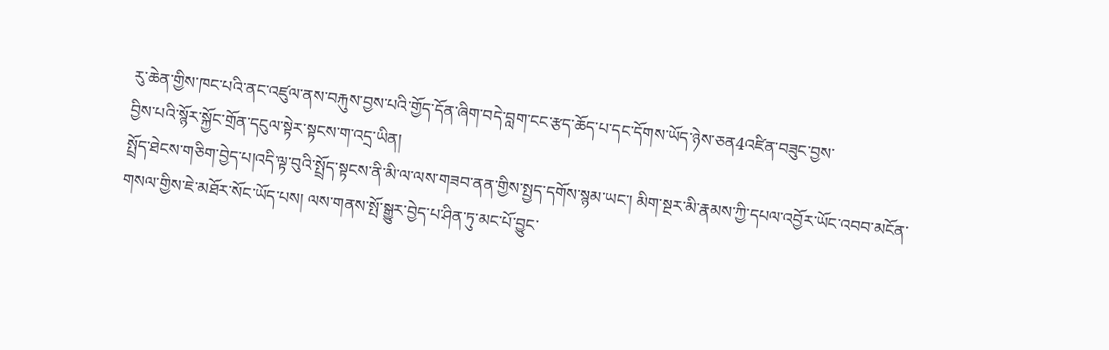རུ་ཆེན་གྱིས་ཁང་པའི་ནང་འཛུལ་ནས་བརྐུས་བྱས་པའི་གྱོད་དོན་ཞིག་བདེ་བླག་ངང་རྩད་ཆོད་པ་དང་དོགས་ཡོད་ཉེས་ཅན4འཛིན་བཟུང་བྱས་
བྱིས་པའི་སྙོར་སྐྱོང་གྲོན་དངུལ་སྟེར་སྟངས་ག་འདྲ་ཡིན།
སྤྲོད་ཐེངས་གཅིག་བྱེད་པ།འདི་ལྟ་བུའི་སྤྲོད་སྟངས་ནི་མི་ལ་ལས་གཟབ་ནན་གྱིས་སྤྱད་དགོས་སྙམ་ཡང་། མིག་སྔར་མི་རྣམས་ཀྱི་དཔལ་འབྱོར་ཡོང་འབབ་མངོན་གསལ་གྱིས་ཇེ་མཐོར་སོང་ཡོད་པས། ལས་གནས་སྤོ་སྒྱུར་བྱེད་པ་ཤིན་ཏུ་མང་པོ་བྱུང་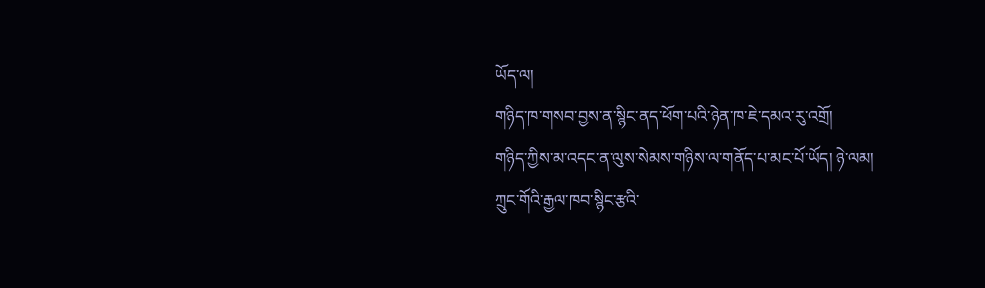ཡོད་ལ།
གཉིད་ཁ་གསབ་བྱས་ན་སྙིང་ནད་ཕོག་པའི་ཉེན་ཁ་ཇེ་དམའ་རུ་འགྲོ།
གཉིད་ཀྱིས་མ་འདང་ན་ལུས་སེམས་གཉིས་ལ་གནོད་པ་མང་པོ་ཡོད། ཉེ་ལམ། ཀྲུང་གོའི་རྒྱལ་ཁབ་སྙིང་རྩའི་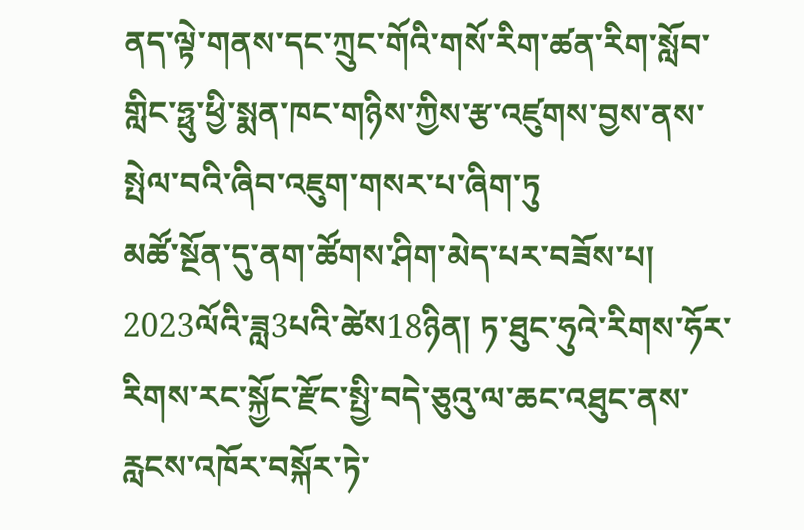ནད་ལྟེ་གནས་དང་ཀྲུང་གོའི་གསོ་རིག་ཚན་རིག་སློབ་གླིང་ཧྥུ་ཕྱི་སྨན་ཁང་གཉིས་ཀྱིས་རྩ་འཛུགས་བྱས་ནས་སྤེལ་བའི་ཞིབ་འཇུག་གསར་པ་ཞིག་ཏུ
མཚོ་སྔོན་དུ་ནག་ཚོགས་ཤིག་མེད་པར་བཟོས་པ།
2023ལོའི་ཟླ3པའི་ཚེས18ཉིན། ཏ་ཐུང་ཧུའེ་རིགས་ཧོར་རིགས་རང་སྐྱོང་རྫོང་སྤྱི་བདེ་ཅུའུ་ལ་ཆང་འཐུང་ནས་རླངས་འཁོར་བསྐོར་ཏེ་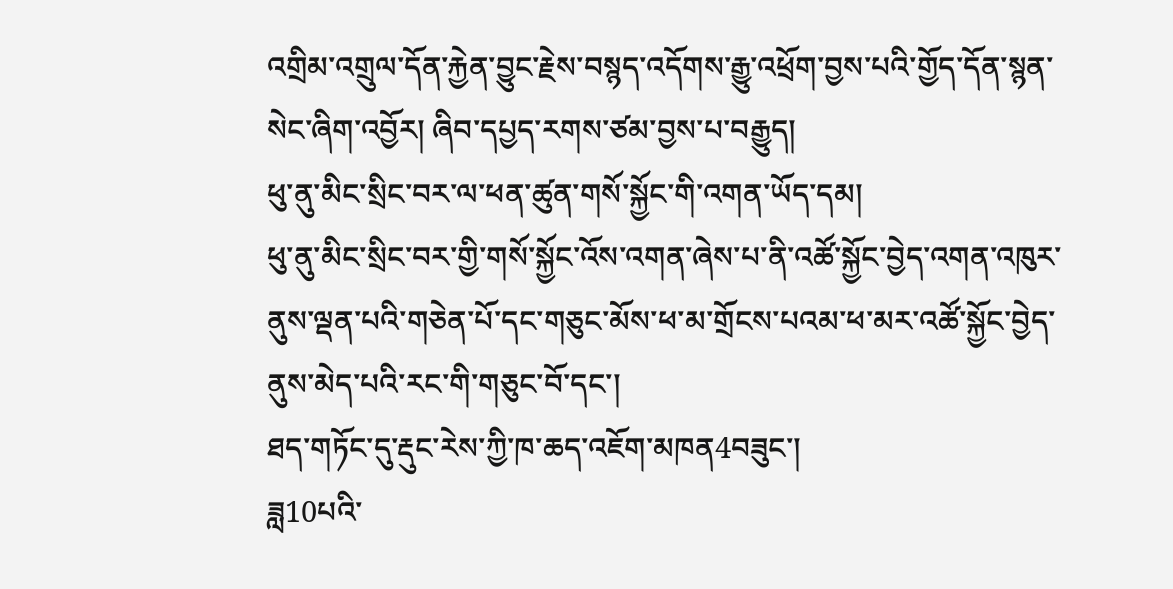འགྲིམ་འགྲུལ་དོན་རྐྱེན་བྱུང་རྗེས་བསྙད་འདོགས་རྒྱུ་འཕྲོག་བྱས་པའི་གྱོད་དོན་སྙན་སེང་ཞིག་འབྱོར། ཞིབ་དཔྱད་རགས་ཙམ་བྱས་པ་བརྒྱུད།
ཕུ་ནུ་མིང་སྲིང་བར་ལ་ཕན་ཚུན་གསོ་སྐྱོང་གི་འགན་ཡོད་དམ།
ཕུ་ནུ་མིང་སྲིང་བར་གྱི་གསོ་སྐྱོང་འོས་འགན་ཞེས་པ་ནི་འཚོ་སྐྱོང་བྱེད་འགན་འཁུར་ནུས་ལྡན་པའི་གཅེན་པོ་དང་གཅུང་མོས་ཕ་མ་གྲོངས་པའམ་ཕ་མར་འཚོ་སྐྱོང་བྱེད་ནུས་མེད་པའི་རང་གི་གཅུང་བོ་དང་།
ཐད་གཏོང་དུ་རྡུང་རེས་ཀྱི་ཁ་ཆད་འཇོག་མཁན4བཟུང་།
ཟླ10པའི་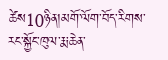ཚེས10ཉིན།མགོ་ལོག་བོད་རིགས་རང་སྐྱོང་ཁུལ་རྨ་ཆེན་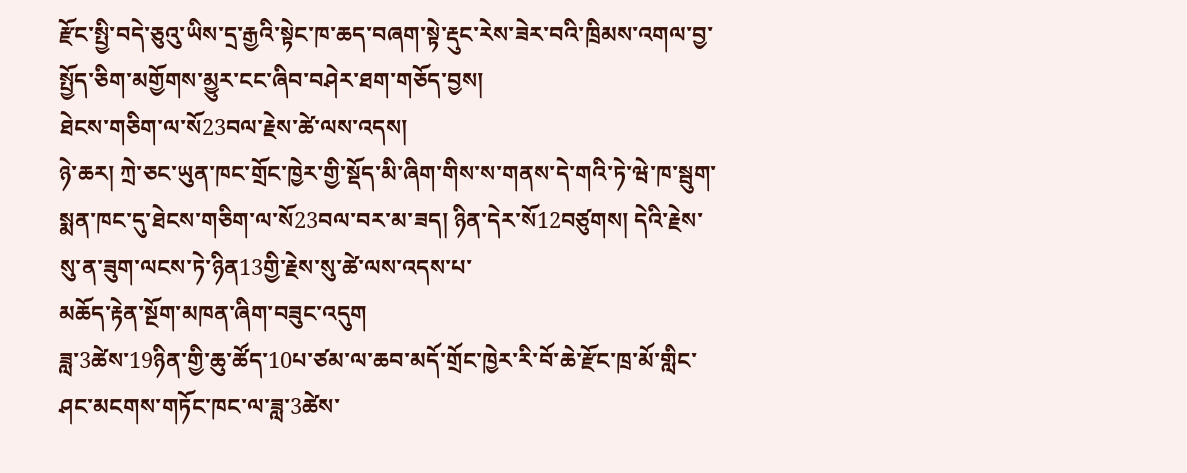རྫོང་སྤྱི་བདེ་ཅུའུ་ཡིས་དྲ་རྒྱའི་སྟེང་ཁ་ཆད་བཞག་སྟེ་རྡུང་རེས་ཟེར་བའི་ཁྲིམས་འགལ་བྱ་སྤྱོད་ཅིག་མགྱོགས་མྱུར་ངང་ཞིབ་བཤེར་ཐག་གཅོད་བྱས།
ཐེངས་གཅིག་ལ་སོ23བལ་རྗེས་ཚེ་ལས་འདས།
ཉེ་ཆར། ཀྲེ་ཅང་ཡུན་ཁང་གྲོང་ཁྱེར་གྱི་སྡོད་མི་ཞིག་གིས་ས་གནས་དེ་གའི་ཏེ་ཝེ་ཁ་སྦུག་སྨན་ཁང་དུ་ཐེངས་གཅིག་ལ་སོ23བལ་བར་མ་ཟད། ཉིན་དེར་སོ12བཙུགས། དེའི་རྗེས་སུ་ན་ཟུག་ལངས་ཏེ་ཉིན13གྱི་རྗེས་སུ་ཚེ་ལས་འདས་པ་
མཆོད་རྟེན་སྔོག་མཁན་ཞིག་བཟུང་འདུག
ཟླ་3ཚེས་19ཉིན་གྱི་ཆུ་ཚོད་10པ་ཙམ་ལ་ཆབ་མདོ་གྲོང་ཁྱེར་རི་བོ་ཆེ་རྫོང་ཁྲ་མོ་གླིང་ཤང་མངགས་གཏོང་ཁང་ལ་ཟླ་3ཚེས་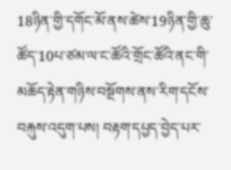18ཉིན་གྱི་དགོང་མོ་ནས་ཚེས་19ཉིན་གྱི་ཆུ་ཚོད་10པ་ཙམ་ལ་ང་ཚོའི་གྲོང་ཚོའི་ནང་གི་མཆོད་རྟེན་གཉིས་བསྔོགས་ནས་རིག་དངོས་བརྐུས་འདུག་པས། བརྟག་དཔྱད་བྱེད་པར་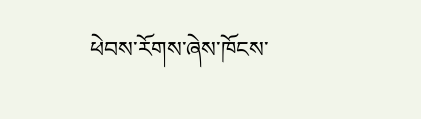ཕེབས་རོགས་ཞེས་ཁོངས་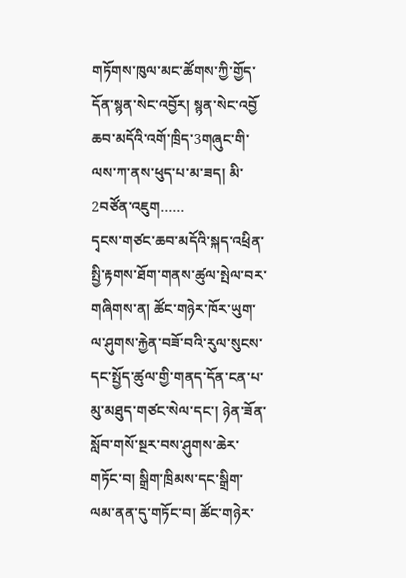གཏོགས་ཁུལ་མང་ཚོགས་ཀྱི་གྱོད་དོན་སྙན་སེང་འབྱོར། སྙན་སེང་འབྱོ
ཆབ་མདོའི་འགོ་ཁྲིད་3གཞུང་གི་ལས་ཀ་ནས་ཕུད་པ་མ་ཟད། མི་2བཙོན་འཇུག……
དྭངས་གཙང་ཆབ་མདོའི་སྐད་འཕྲིན་སྤྱི་རྟགས་ཐོག་གནས་ཚུལ་སྤེལ་བར་གཞིགས་ན། ཚོང་གཉེར་ཁོར་ཡུག་ལ་ཤུགས་རྐྱེན་བཟོ་བའི་རུལ་སུངས་དང་སྤྱོད་ཚུལ་གྱི་གནད་དོན་ངན་པ་མུ་མཐུད་གཙང་སེལ་དང་། ཉེན་ཟོན་སློབ་གསོ་སྔར་བས་ཤུགས་ཆེར་གཏོང་བ། སྒྲིག་ཁྲིམས་དང་སྒྲིག་ལམ་ནན་དུ་གཏོང་བ། ཚོང་གཉེར་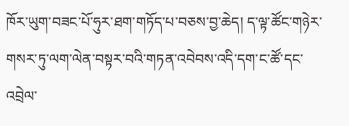ཁོར་ཡུག་བཟང་པོ་ཧུར་ཐག་གཏོད་པ་བཅས་བྱ་ཆེད། ད་ལྟ་ཚོང་གཉེར་
གསར་ཏུ་ལག་ལེན་བསྟར་བའི་གཏན་འབེབས་འདི་དག་ང་ཚོ་དང་འབྲེལ་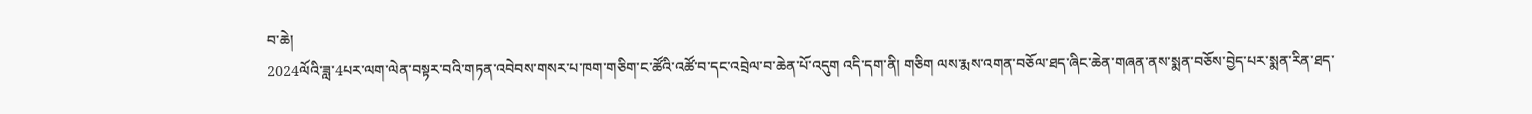བ་ཆེ།
2024ལོའི་ཟླ་4པར་ལག་ལེན་བསྟར་བའི་གཏན་འབེབས་གསར་པ་ཁག་གཅིག་ང་ཚོའི་འཚོ་བ་དང་འབྲེལ་བ་ཆེན་པོ་འདུག འདི་དག་ནི། གཅིག ལས་རྨས་འགན་བཅོལ་ཐད་ཞིང་ཆེན་གཞན་ནས་སྨན་བཅོས་བྱེད་པར་སྨན་རིན་ཐད་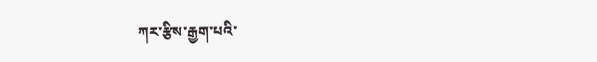ཀར་རྩིས་རྒྱག་པའི་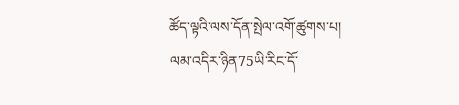ཚོད་ལྟའི་ལས་དོན་སྤེལ་འགོ་ཚུགས་པ།
ལམ་འདིར་ཉིན75ཡི་རིང་དོ་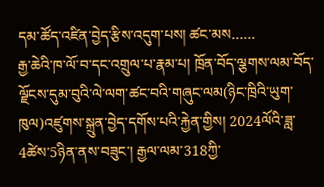དམ་ཚོད་འཛིན་བྱེད་རྩིས་འདུག་པས། ཚང་མས……
རྒྱ་ཆེའི་ཁ་ལོ་བ་དང་འགྲུལ་པ་རྣམ་པ། ཁྲོན་བོད་ལྕགས་ལམ་བོད་ལྗོངས་དུམ་བུའི་ལེ་ལག་ཚང་བའི་གཞུང་ལམ(ཉིང་ཁྲིའི་ཡུག་ཁུལ)འཛུགས་སྐྲུན་བྱེད་དགོས་པའི་རྐྱེན་གྱིས། 2024ལོའི་ཟླ་4ཚེས་5ཉིན་ནས་བཟུང་། རྒྱལ་ལམ་318ཀྱི་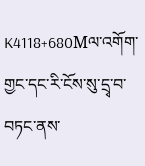K4118+680Mལ་འགོག་གྱང་དང་རི་ངོས་སུ་དྲྭ་བ་བཏང་ནས་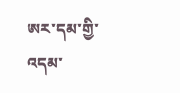ཨར་དམ་གྱི་འདམ་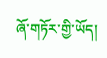ཞོ་གཏོར་གྱི་ཡོད།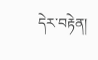དེར་བརྟེན།